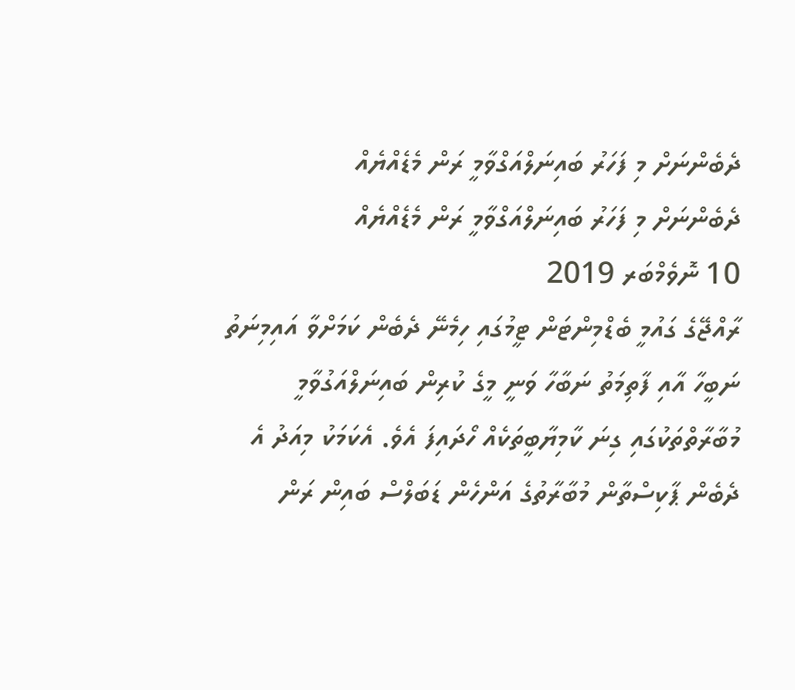ދެބެންނަށް މި ފަހަރު ބައިނަލްއަގްވާމީ ރަން މެޑެއްޔެއް
ދެބެންނަށް މި ފަހަރު ބައިނަލްއަގްވާމީ ރަން މެޑެއްޔެއް
10 ނޮވެމްބަރ 2019
ރާއްޖޭގެ ގައުމީ ބެޑްމިންޓަން ޓީމުގައި ހިމެނޭ ދެބެން ކަމަށްވާ އައިމިނަތު ނަބީހާ އާއި ފާތިމަތު ނަބާހާ ވަނީ މީގެ ކުރިން ބައިނަލްއަގުވާމީ މުބާރާތްތަކުގައި ގިނަ ކާމިޔާބީތަކެއް ހޯދައިފަ އެވެ. އެކަމަކު މިއަދު އެ ދެބެން ޕާކިސްތާން މުބާރާތުގެ އަންހެން ޑަބަލްސް ބައިން ރަން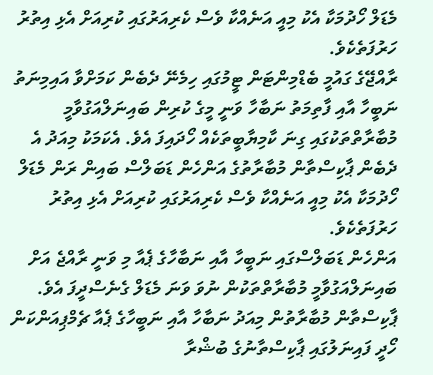މެޑަލް ހޯދުމަކާ އެކު މިއީ އަނެއްކާ ވެސް ކެރިއަރުގައި ކުރިއަށް އެޅި އިތުރު ހަރުފަތެކެވެ.
ރާއްޖޭގެ ގައުމީ ބެޑްމިންޓަން ޓީމުގައި ހިމެނޭ ދެބެން ކަމަށްވާ އައިމިނަތު ނަބީހާ އާއި ފާތިމަތު ނަބާހާ ވަނީ މީގެ ކުރިން ބައިނަލްއަގުވާމީ މުބާރާތްތަކުގައި ގިނަ ކާމިޔާބީތަކެއް ހޯދައިފަ އެވެ. އެކަމަކު މިއަދު އެ ދެބެން ޕާކިސްތާން މުބާރާތުގެ އަންހެން ޑަބަލްސް ބައިން ރަން މެޑަލް ހޯދުމަކާ އެކު މިއީ އަނެއްކާ ވެސް ކެރިއަރުގައި ކުރިއަށް އެޅި އިތުރު ހަރުފަތެކެވެ.
އަންހެން ޑަބަލްސްގައި ނަބީހާ އާއި ނަބާހާގެ ޕެއާ މި ވަނީ ރާއްޖެ އަށް ބައިނަލްއަގުވާމީ މުބާރާތްތަކުން ނުވަ ވަނަ މެޑަލް ގެނެސްދީފަ އެވެ. ޕާކިސްތާން މުބާރާތުން މިއަދު ނަބާހާ އާއި ނަބީހާގެ ޕެއާ ޗެމްޕިއަންކަން ހޯދީ ފައިނަލުގައި ޕާކިސްތާނުގެ ބުޝްރާ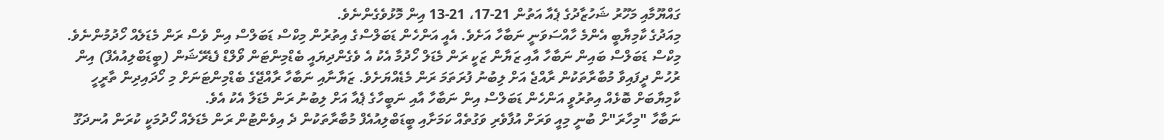ގައްޔޫމާއި މަހޫރު ޝަހުޒާދުގެ ޕެއާ އަތުން 21-17، 21-13 އިން މޮޅުވެގެންނެވެ.
މިއަދުގެ ކާމިޔާބީ އެންމެ ހާއްސަވަނީ ނަބާހާ އަށެވެ. އެއީ އަންހެން ޑަބަލްސްގެ އިތުރުން މިކްސް ޑަބަލްސް އިން ވެސް ރަން މެޑަލެއް ހޯދުމުންނެވެ. މިކްސް ޑަބަލްސް ބައިން ނަބާހާ އާއި ޒަޔާން ޒަކީ ރަން މެޑަލް ހޯދުމާ އެކު އެ ވެގެންދިޔައީ ބެޑްމިންޓަން ވޯލްޑް ފެޑެރޭޝަން (ބީޑަބްލިއުއެފް) އިން ރުހުން ދީފައިވާ މުބާރާތަކުން ރާއްޖެ އަށް ލިބުނު ފުރަތަމަ ރަން މެޑެއްޔަށެވެ. ޒަޔާނާއި ނަބާހާ ރާއްޖޭގެ ބެޑްމިންޓަނަށް މި ހޯދައިދިން ތާރީހީ ކާމިޔާބަށް ބޮޅެއް އިތުރުވީ އަންހެން ޑަބަލްސް އިން ނަބާހާ އާއި ނަބީހާގެ ޕެއާ އަށް ލިބުނު ރަން މެޑަލާ އެކު އެވެ.
ނަބާހާ "މިހާރަ"ށް ބުނީ މިއީ ވަރަށް އުފާވެރި ވަގުތެއް ކަމަށާއި ބީޑަބްލިއުއެފް މުބާރާތަކުން ދެ އިވެންޓުން ރަން މެޑަލެއް ހޯދުމަކީ ކުރަން އުނދަގޫ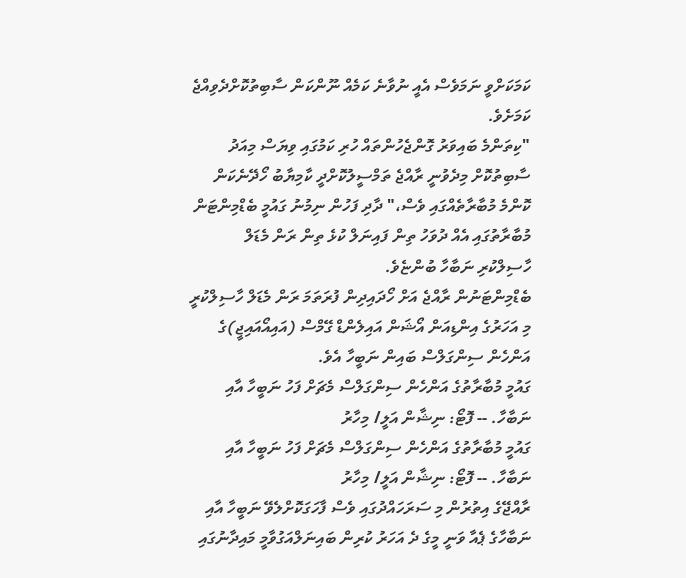ކަމަކަށްވީ ނަމަވެސް އެއީ ނުވާނެ ކަމެއް ނޫންކަން ސާބިތުކޮށްދެވިއްޖެ ކަމަށެވެ.
"ކިތަންމެ ބައިވަރު ގޮންޖެހުންތައް ހުރި ކަމުގައި ވިޔަސް މިއަދު ސާބިތުކޮށް މިދެވުނީ ރާއްޖެ ތަމްސީލުކޮށްދީ ކާމިޔާބު ހޯދޭނެކަން ކޮންމެ މުބާރާތެއްގައި ވެސް،" ދާދި ފަހުން ނިމުނު ގައުމީ ބެޑްމިންޓަން މުބާރާތުގައި އެއް ދުވަހު ތިން ފައިނަލް ކުޅެ ތިން ރަން މެޑަލް ހާސިލްކުރި ނަބާހާ ބުންޏެވެ.
ބެޑްމިންޓަނުން ރާއްޖެ އަށް ހޯދައިދިން ފުރަތަމަ ރަން މެޑަލް ހާސިލްކުރީ މި އަހަރުގެ އިންޑިއަން އޯޝަން އައިލެންޑް ގޭމްސް (އައިއޯއައިޖީ)ގެ އަންހެން ސިންގަލްސް ބައިން ނަބީހާ އެވެ.
ގައުމީ މުބާރާތުގެ އަންހެން ސިންގަލްސް މެޗަށް ފަހު ނަބީހާ އާއި ނަބާހާ. -- ފޮޓޯ: ނިޝާން އަލީ/ މިހާރު
ގައުމީ މުބާރާތުގެ އަންހެން ސިންގަލްސް މެޗަށް ފަހު ނަބީހާ އާއި ނަބާހާ. -- ފޮޓޯ: ނިޝާން އަލީ/ މިހާރު
ރާއްޖޭގެ އިތުރުން މި ސަރަހައްދުގައި ވެސް ފާހަގަކޮށްލެވޭ ނަބީހާ އާއި ނަބާހާގެ ޕެއާ ވަނީ މީގެ ދެ އަހަރު ކުރިން ބައިނަލްއަގުވާމީ މައިދާނުގައި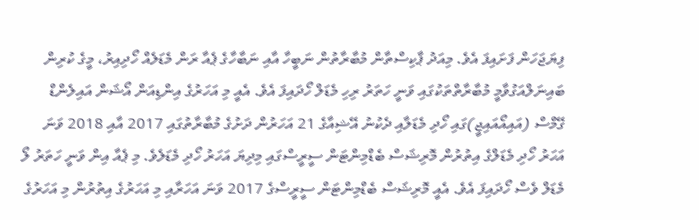ފިޔަޖަހަން ފަށައިފަ އެވެ. މިއަދު ޕާކިސްތާން މުބާރާތުން ނަބީހާ އާއި ނަބާހާގެ ޕެއާ ރަން މެޑަލެއް ހޯދިއިރު، މީގެ ކުރިން ބައިނަލްއަގުވާމީ މުބާރާތްތަކުގައި ވަނީ ހަތަރު ރިހި މެޑަލް ހޯދައިފަ އެވެ. އެއީ މި އަހަރުގެ އިންޑިއަން އޯޝަން އައިލެންޑް ގޭމްސް (އައިއޯއައިޖީ)ގައި ހޯދި މެޑަލާއި ދެކުނު އޭޝިއާގެ 21 އަހަރުން ދަށުގެ މުބާރާތުގައި 2017 އާއި 2018 ވަނަ އަހަރު ހޯދި މެޑަލްގެ އިތުރުން މޮރިޝަސް ބެޑްމިންޓަން ސީރީސްގައި މިދިޔަ އަހަރު ހޯދި މެޑަލެވެ. މި ޕެއާ އިން ވަނީ ހަތަރު ލޯ މެޑަލް ވެސް ހޯދައިފަ އެވެ. އެއީ މޮރިޝަސް ބެޑްމިންޓަން ސީރީސްގެ 2017 ވަނަ އަހަރާއި މި އަހަރުގެ އިތުރުން މި އަހަރުގެ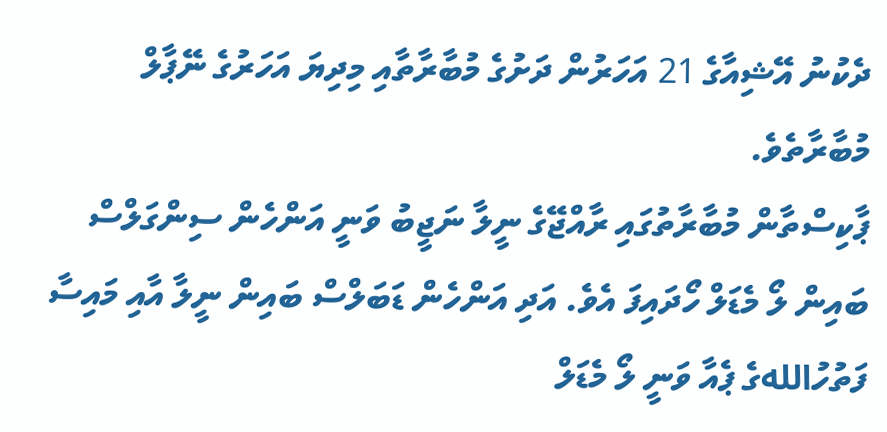ދެކުނު އޭޝިއާގެ 21 އަހަރުން ދަށުގެ މުބާރާތާއި މިދިޔަ އަހަރުގެ ނޭޕާލް މުބާރާތެވެ.
ޕާކިސްތާން މުބާރާތުގައި ރާއްޖޭގެ ނީލާ ނަޖީބު ވަނީ އަންހެން ސިންގަލްސް ބައިން ލޯ މެޑަލް ހޯދައިފަ އެވެ. އަދި އަންހެން ޑަބަލްސް ބައިން ނީލާ އާއި މައިސާ ފަތުހުاللهގެ ޕެއާ ވަނީ ލޯ މެޑަލް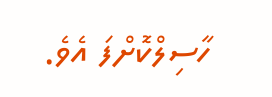ހާސިލްކޮށްފަ އެވެ.